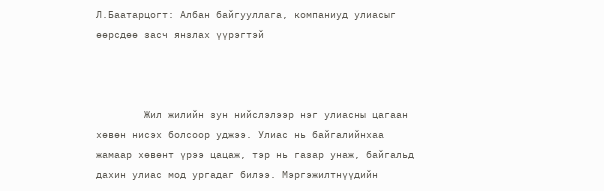Л.Баатарцогт: Албан байгууллага, компаниуд улиасыг өөрсдөө засч янзлах үүрэгтэй



        Жил жилийн зун нийслэлээр нэг улиасны цагаан хөвөн нисэх болсоор уджээ. Улиас нь байгалийнхаа жамаар хөвөнт үрээ цацаж, тэр нь газар унаж, байгальд дахин улиас мод ургадаг билээ. Мэргэжилтнүүдийн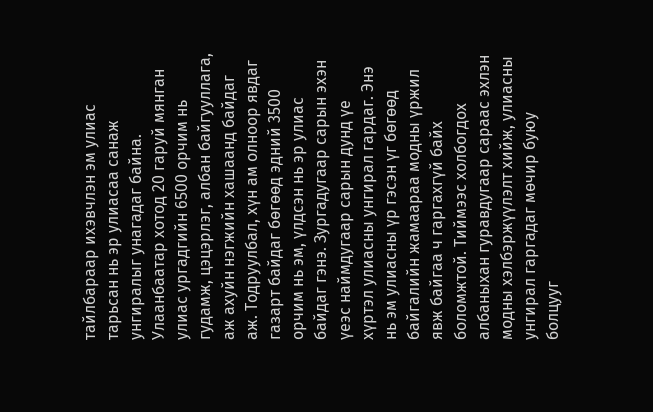тайлбараар ихэвчлэн эм улиас тарьсан нь эр улиасаа санаж унгиралыг унагадаг байна. Улаанбаатар хотод 20 гаруй мянган улиас ургадгийн 6500 орчим нь гудамж, цэцэрлэг, албан байгууллага, аж ахуйн нэгжийн хашаанд байдаг аж. Тодруулбал, хүн ам олноор явдаг газарт байдаг бөгөөд эдний 3500 орчим нь эм, үлдсэн нь эр улиас байдаг гэнэ. Зургадугаар сарын эхэн үеэс наймдугаар сарын дунд үе хүртэл улиасны унгирал гардаг. Энэ нь эм улиасны үр гэсэн үг бөгөөд байгалийн жамаараа модны үржил явж байгаа ч гаргахгүй байх боломжтой. Тиймээс холбогдох албаныхан гуравдугаар сараас эхлэн модны хэлбэржүүлэлт хийж, улиасны унгирал гаргадаг мөчир буюу болцууг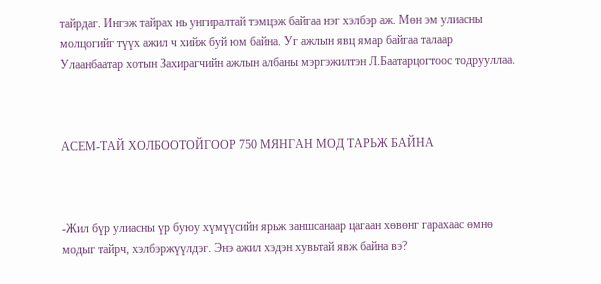тайрдаг. Ингэж тайрах нь унгиралтай тэмцэж байгаа нэг хэлбэр аж. Мөн эм улиасны молцогийг түүх ажил ч хийж буй юм байна. Уг ажлын явц ямар байгаа талаар Улаанбаатар хотын Захирагчийн ажлын албаны мэргэжилтэн Л.Баатарцогтоос тодрууллаа.



АСЕМ-ТАЙ ХОЛБООТОЙГООР 750 МЯНГАН МОД ТАРЬЖ БАЙНА



-Жил бүр улиасны үр буюу хүмүүсийн ярьж заншсанаар цагаан хөвөнг гарахаас өмнө модыг тайрч, хэлбэржүүлдэг. Энэ ажил хэдэн хувьтай явж байна вэ?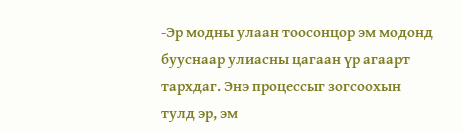-Эр модны улаан тоосонцор эм модонд бууснаар улиасны цагаан үр агаарт тархдаг. Энэ процессыг зогсоохын тулд эр, эм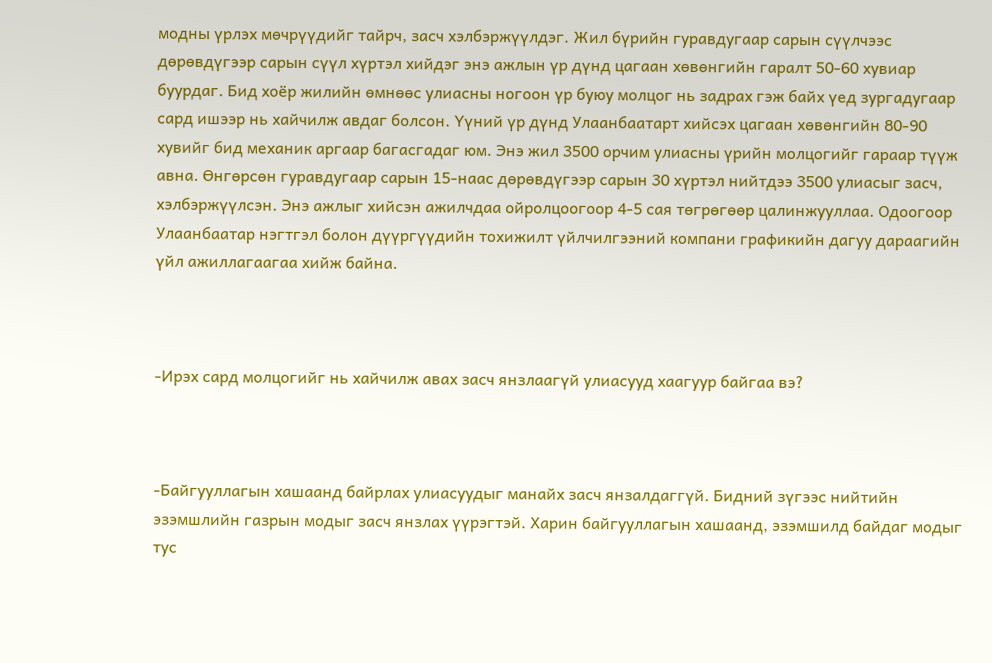модны үрлэх мөчрүүдийг тайрч, засч хэлбэржүүлдэг. Жил бүрийн гуравдугаар сарын сүүлчээс дөрөвдүгээр сарын сүүл хүртэл хийдэг энэ ажлын үр дүнд цагаан хөвөнгийн гаралт 50-60 хувиар буурдаг. Бид хоёр жилийн өмнөөс улиасны ногоон үр буюу молцог нь задрах гэж байх үед зургадугаар сард ишээр нь хайчилж авдаг болсон. Үүний үр дүнд Улаанбаатарт хийсэх цагаан хөвөнгийн 80-90 хувийг бид механик аргаар багасгадаг юм. Энэ жил 3500 орчим улиасны үрийн молцогийг гараар түүж авна. Өнгөрсөн гуравдугаар сарын 15-наас дөрөвдүгээр сарын 30 хүртэл нийтдээ 3500 улиасыг засч, хэлбэржүүлсэн. Энэ ажлыг хийсэн ажилчдаа ойролцоогоор 4-5 сая төгрөгөөр цалинжууллаа. Одоогоор Улаанбаатар нэгтгэл болон дүүргүүдийн тохижилт үйлчилгээний компани графикийн дагуу дараагийн үйл ажиллагаагаа хийж байна.



-Ирэх сард молцогийг нь хайчилж авах засч янзлаагүй улиасууд хаагуур байгаа вэ?



-Байгууллагын хашаанд байрлах улиасуудыг манайх засч янзалдаггүй. Бидний зүгээс нийтийн эзэмшлийн газрын модыг засч янзлах үүрэгтэй. Харин байгууллагын хашаанд, эзэмшилд байдаг модыг тус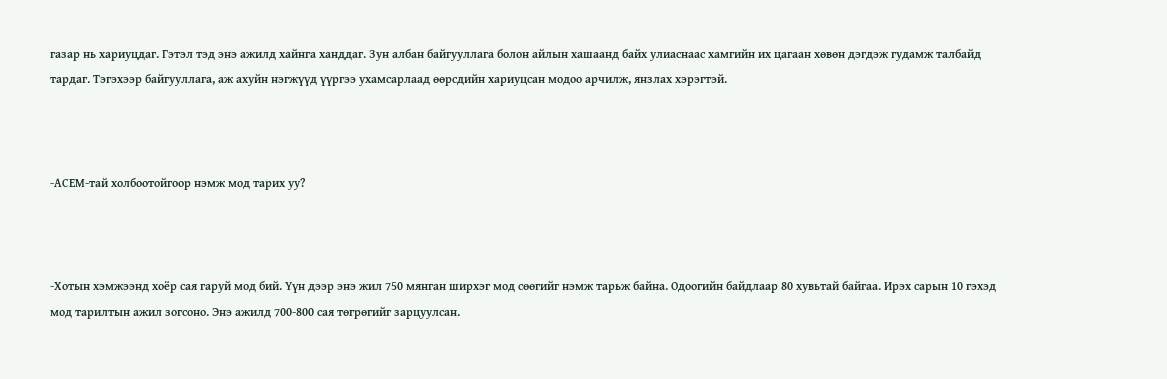газар нь хариуцдаг. Гэтэл тэд энэ ажилд хайнга ханддаг. Зун албан байгууллага болон айлын хашаанд байх улиаснаас хамгийн их цагаан хөвөн дэгдэж гудамж талбайд тардаг. Тэгэхээр байгууллага, аж ахуйн нэгжүүд үүргээ ухамсарлаад өөрсдийн хариуцсан модоо арчилж, янзлах хэрэгтэй.



-АСЕМ-тай холбоотойгоор нэмж мод тарих уу?



-Хотын хэмжээнд хоёр сая гаруй мод бий. Үүн дээр энэ жил 750 мянган ширхэг мод сөөгийг нэмж тарьж байна. Одоогийн байдлаар 80 хувьтай байгаа. Ирэх сарын 10 гэхэд мод тарилтын ажил зогсоно. Энэ ажилд 700-800 сая төгрөгийг зарцуулсан.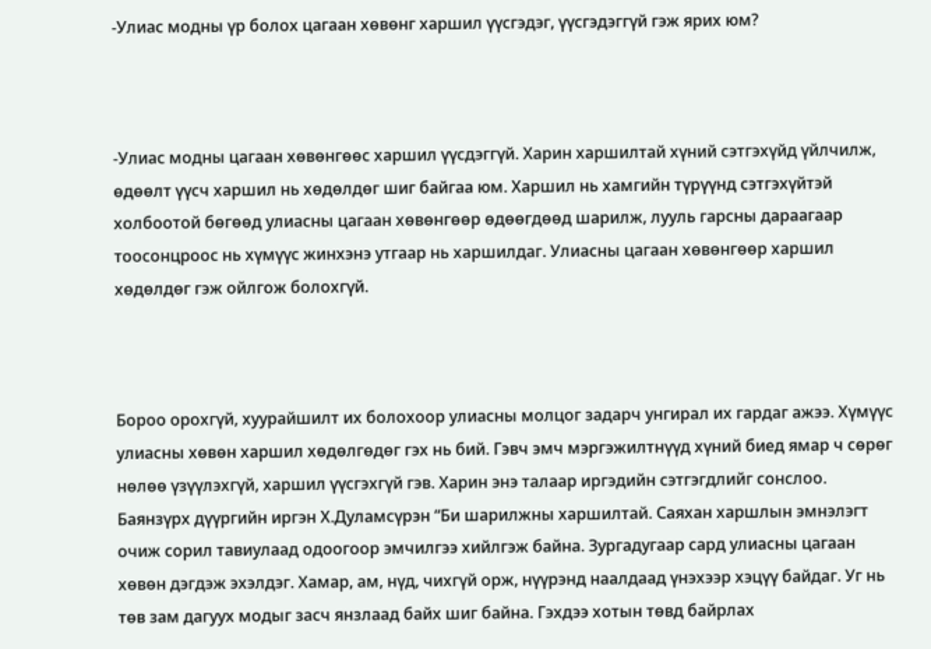-Улиас модны үр болох цагаан хөвөнг харшил үүсгэдэг, үүсгэдэггүй гэж ярих юм?



-Улиас модны цагаан хөвөнгөөс харшил үүсдэггүй. Харин харшилтай хүний сэтгэхүйд үйлчилж, өдөөлт үүсч харшил нь хөдөлдөг шиг байгаа юм. Харшил нь хамгийн түрүүнд сэтгэхүйтэй холбоотой бөгөөд улиасны цагаан хөвөнгөөр өдөөгдөөд шарилж, лууль гарсны дараагаар тоосонцроос нь хүмүүс жинхэнэ утгаар нь харшилдаг. Улиасны цагаан хөвөнгөөр харшил хөдөлдөг гэж ойлгож болохгүй.



Бороо орохгүй, хуурайшилт их болохоор улиасны молцог задарч унгирал их гардаг ажээ. Хүмүүс улиасны хөвөн харшил хөдөлгөдөг гэх нь бий. Гэвч эмч мэргэжилтнүүд хүний биед ямар ч сөрөг нөлөө үзүүлэхгүй, харшил үүсгэхгүй гэв. Харин энэ талаар иргэдийн сэтгэгдлийг сонслоо. Баянзүрх дүүргийн иргэн Х.Дуламсүрэн “Би шарилжны харшилтай. Саяхан харшлын эмнэлэгт очиж сорил тавиулаад одоогоор эмчилгээ хийлгэж байна. Зургадугаар сард улиасны цагаан хөвөн дэгдэж эхэлдэг. Хамар, ам, нүд, чихгүй орж, нүүрэнд наалдаад үнэхээр хэцүү байдаг. Уг нь төв зам дагуух модыг засч янзлаад байх шиг байна. Гэхдээ хотын төвд байрлах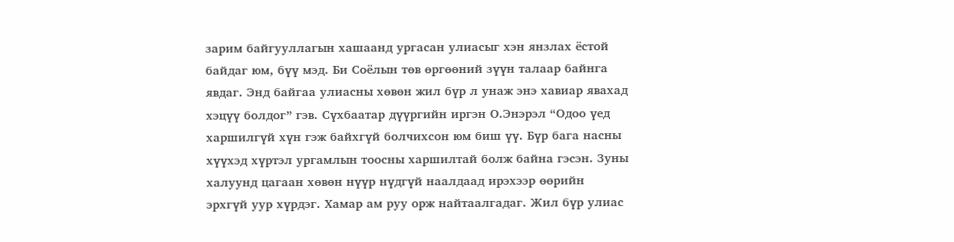зарим байгууллагын хашаанд ургасан улиасыг хэн янзлах ёстой байдаг юм, бүү мэд. Би Соёлын төв өргөөний зүүн талаар байнга явдаг. Энд байгаа улиасны хөвөн жил бүр л унаж энэ хавиар явахад хэцүү болдог” гэв. Сүхбаатар дүүргийн иргэн О.Энэрэл “Одоо үед харшилгүй хүн гэж байхгүй болчихсон юм биш үү. Бүр бага насны хүүхэд хүртэл ургамлын тоосны харшилтай болж байна гэсэн. Зуны халуунд цагаан хөвөн нүүр нүдгүй наалдаад ирэхээр өөрийн эрхгүй уур хүрдэг. Хамар ам руу орж найтаалгадаг. Жил бүр улиас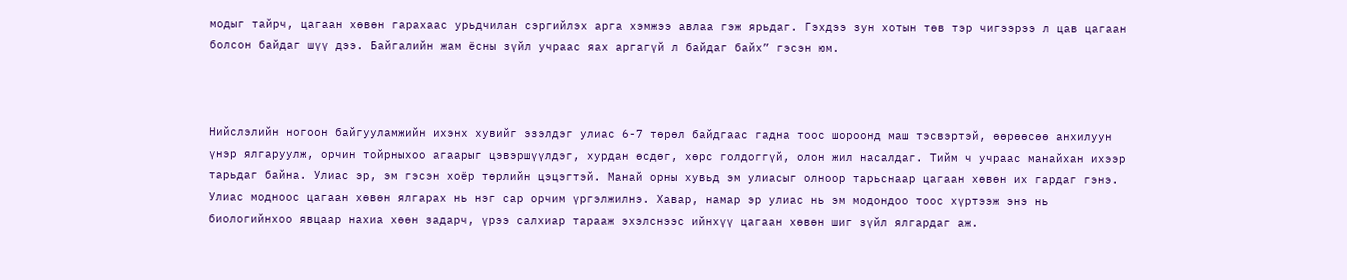модыг тайрч, цагаан хөвөн гарахаас урьдчилан сэргийлэх арга хэмжээ авлаа гэж ярьдаг. Гэхдээ зун хотын төв тэр чигээрээ л цав цагаан болсон байдаг шүү дээ. Байгалийн жам ёсны зүйл учраас яах аргагүй л байдаг байх” гэсэн юм.



Нийслэлийн ногоон байгууламжийн ихэнх хувийг эзэлдэг улиас 6-7 төрөл байдгаас гадна тоос шороонд маш тэсвэртэй, өөрөөсөө анхилуун үнэр ялгаруулж, орчин тойрныхоо агаарыг цэвэршүүлдэг, хурдан өсдөг, хөрс голдоггүй, олон жил насалдаг. Тийм ч учраас манайхан ихээр тарьдаг байна. Улиас эр, эм гэсэн хоёр төрлийн цэцэгтэй. Манай орны хувьд эм улиасыг олноор тарьснаар цагаан хөвөн их гардаг гэнэ. Улиас модноос цагаан хөвөн ялгарах нь нэг сар орчим үргэлжилнэ. Хавар, намар эр улиас нь эм модондоо тоос хүртээж энэ нь биологийнхоо явцаар нахиа хөөн задарч, үрээ салхиар тарааж эхэлснээс ийнхүү цагаан хөвөн шиг зүйл ялгардаг аж.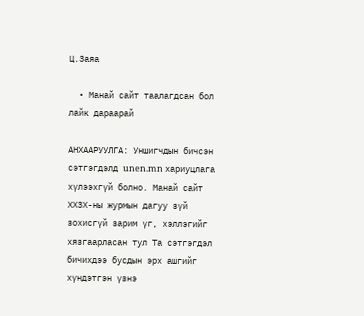Ц.Заяа

  • Манай сайт таалагдсан бол лайк дараарай

АНХААРУУЛГА: Уншигчдын бичсэн сэтгэгдэлд unen.mn хариуцлага хүлээхгүй болно. Манай сайт ХХЗХ-ны журмын дагуу зүй зохисгүй зарим үг, хэллэгийг хязгаарласан тул Та сэтгэгдэл бичихдээ бусдын эрх ашгийг хүндэтгэн үзнэ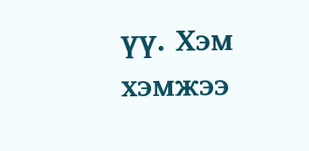үү. Хэм хэмжээ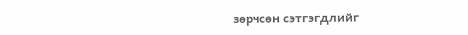зөрчсөн сэтгэгдлийг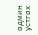админ устгах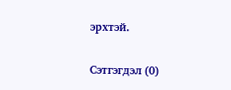эрхтэй.

Сэтгэгдэл (0)